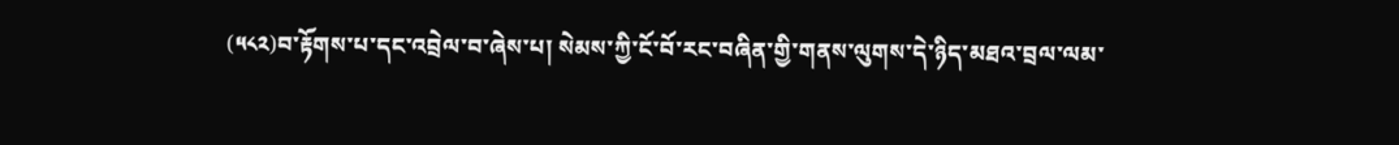(༥༨༢)བ་རྟོགས་པ་དང་འབྲེལ་བ་ཞེས་པ། སེམས་ཀྱི་ངོ་བོ་རང་བཞིན་གྱི་གནས་ལུགས་དེ་ཉིད་མཐའ་བྲལ་ལམ་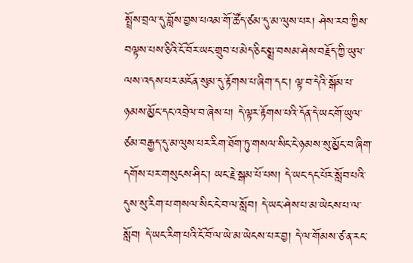སྤྲོས་བྲལ་དུ་བློས་བྱས་པའམ་གོ་ཚོད་ཙམ་དུ་མ་ལུས་པར། ཤེས་རབ་ཀྱིས་བལྟས་པས་ཅིའི་ངོ་བོར་ཡང་གྲུབ་པ་མེད་ཅིང་སྨྲ་བསམ་ཤེས་བརྗོད་ཀྱི་ཡུལ་ལས་འདས་པར་མངོན་སུམ་དུ་རྟོགས་པ་ཞིག་དང་། ལྟ་བ་དེའི་སྒོམ་པ་ཉམས་མྱོང་དང་འབྲེལ་བ་ཞེས་པ། དེ་ལྟར་རྟོགས་པའི་དོན་དེ་ཡང་གོ་ཡུལ་ཙམ་བརྒྱད་དུ་མ་ལུས་པར་རིག་ཐོག་ཏུ་གསལ་སིང་ངེ་ཉམས་སུ་མྱོང་བ་ཞིག་དགོས་པར་གསུངས་ཤིང་། ཡང་རྗེ་སྒམ་པོ་པས། དེ་ཡང་དང་པོར་སློབ་པའི་དུས་སུ་རིག་པ་གསལ་སིང་ངེ་བ་ལ་སློབ། དེ་ཡང་ཤེས་པ་མ་ཡེངས་པ་ལ་སློབ། དེ་ཡང་རིག་པའི་ངོ་བོ་ལ་ཡེ་མ་ཡེངས་པར་བྱ། དེ་ལ་གོམས་ཙ་ན་རང་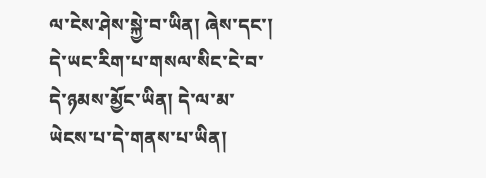ལ་ངེས་ཤེས་སྐྱེ་བ་ཡིན། ཞེས་དང་། དེ་ཡང་རིག་པ་གསལ་སིང་ངེ་བ་དེ་ཉམས་མྱོང་ཡིན། དེ་ལ་མ་ཡེངས་པ་དེ་གནས་པ་ཡིན།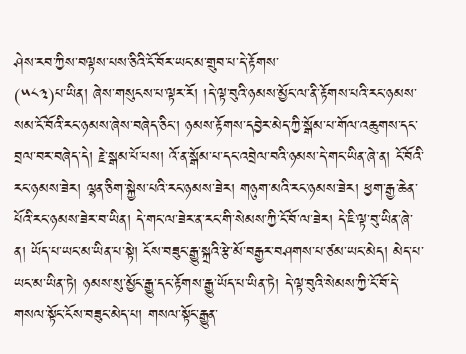ཤེས་རབ་ཀྱིས་བལྟས་པས་ཅིའི་ངོ་བོར་ཡང་མ་གྲུབ་པ་དེ་རྟོགས་
(༥༨༣)པ་ཡིན། ཞེས་གསུངས་པ་ལྟར་རོ། །དེ་ལྟ་བུའི་ཉམས་མྱོང་ལ་ནི་རྟོགས་པའི་རང་ཉམས་སམ་ངོ་བོའི་རང་ཉམས་ཞེས་བཞེད་ཅིང་། ཉམས་རྟོགས་དབྱེར་མེད་ཀྱི་སྒོམ་པ་གོལ་འཆུགས་དང་བྲལ་བར་བཞེད་དེ། རྗེ་སྒམ་པོ་པས། འོ་ན་སྒོམ་པ་དང་འབྲེལ་བའི་ཉམས་དེ་གང་ཡིན་ཞེ་ན། ངོ་བོའི་རང་ཉམས་ཟེར། ལྷན་ཅིག་སྐྱེས་པའི་རང་ཉམས་ཟེར། གཉུག་མའི་རང་ཉམས་ཟེར། ཕྱག་རྒྱ་ཆེན་པོའི་རང་ཉམས་ཟེར་བ་ཡིན། དེ་གང་ལ་ཟེར་ན་རང་གི་སེམས་ཀྱི་ངོ་བོ་ལ་ཟེར། དེ་ཇི་ལྟ་བུ་ཡིན་ཞེ་ན། ཡོད་པ་ཡང་མ་ཡིན་པ་སྟེ། ངོས་བཟུང་རྒྱུ་སྐྲའི་རྩེ་མོ་བརྒྱར་བཤགས་པ་ཙམ་ཡང་མེད། མེད་པ་ཡང་མ་ཡིན་ཏེ། ཉམས་སུ་མྱོང་རྒྱུ་དང་རྟོགས་རྒྱུ་ཡོད་པ་ཡིན་ཏེ། དེ་ལྟ་བུའི་སེམས་ཀྱི་ངོ་བོ་དེ་གསལ་སྟོང་ངོས་བཟུང་མེད་པ། གསལ་སྟོང་རྒྱུན་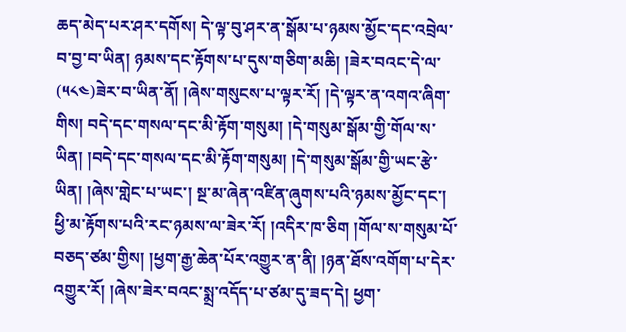ཆད་མེད་པར་ཤར་དགོས། དེ་ལྟ་བུ་ཤར་ན་སྒོམ་པ་ཉམས་མྱོང་དང་འབྲེལ་བ་བྱ་བ་ཡིན། ཉམས་དང་རྟོགས་པ་དུས་གཅིག་མཆི། །ཟེར་བའང་དེ་ལ་
(༥༨༤)ཟེར་བ་ཡིན་ནོ། །ཞེས་གསུངས་པ་ལྟར་རོ། །དེ་ལྟར་ན་འགའ་ཞིག་གིས། བདེ་དང་གསལ་དང་མི་རྟོག་གསུམ། །དེ་གསུམ་སྒོམ་གྱི་གོལ་ས་ཡིན། །བདེ་དང་གསལ་དང་མི་རྟོག་གསུམ། །དེ་གསུམ་སྒོམ་གྱི་ཡང་རྩེ་ཡིན། །ཞེས་གླེང་པ་ཡང་། སྔ་མ་ཞེན་འཛིན་ཞུགས་པའི་ཉམས་མྱོང་དང་། ཕྱི་མ་རྟོགས་པའི་རང་ཉམས་ལ་ཟེར་རོ། །འདིར་ཁ་ཅིག །གོལ་ས་གསུམ་པོ་བཅད་ཙམ་གྱིས། །ཕྱག་རྒྱ་ཆེན་པོར་འགྱུར་ན་ནི། །ཉན་ཐོས་འགོག་པ་དེར་འགྱུར་རོ། །ཞེས་ཟེར་བའང་སྨྲ་འདོད་པ་ཙམ་དུ་ཟད་དེ། ཕྱག་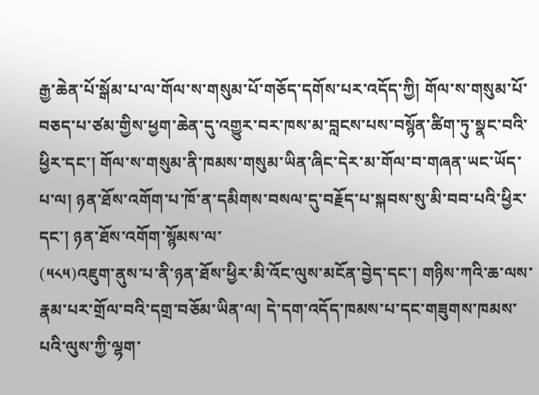རྒྱ་ཆེན་པོ་སྒོམ་པ་ལ་གོལ་ས་གསུམ་པོ་གཅོད་དགོས་པར་འདོད་ཀྱི། གོལ་ས་གསུམ་པོ་བཅད་པ་ཙམ་གྱིས་ཕྱག་ཆེན་དུ་འགྱུར་བར་ཁས་མ་བླངས་པས་བསྙོན་ཚིག་ཏུ་སྣང་བའི་ཕྱིར་དང་། གོལ་ས་གསུམ་ནི་ཁམས་གསུམ་ཡིན་ཞིང་དེར་མ་གོལ་བ་གཞན་ཡང་ཡོད་པ་ལ། ཉན་ཐོས་འགོག་པ་ཁོ་ན་དམིགས་བསལ་དུ་བརྗོད་པ་སྐབས་སུ་མི་བབ་པའི་ཕྱིར་དང་། ཉན་ཐོས་འགོག་སྙོམས་ལ་
(༥༨༥)འཇུག་ནུས་པ་ནི་ཉན་ཐོས་ཕྱིར་མི་འོང་ལུས་མངོན་བྱེད་དང་། གཉིས་ཀའི་ཆ་ལས་རྣམ་པར་གྲོལ་བའི་དགྲ་བཅོམ་ཡིན་ལ། དེ་དག་འདོད་ཁམས་པ་དང་གཟུགས་ཁམས་པའི་ལུས་ཀྱི་ལྷག་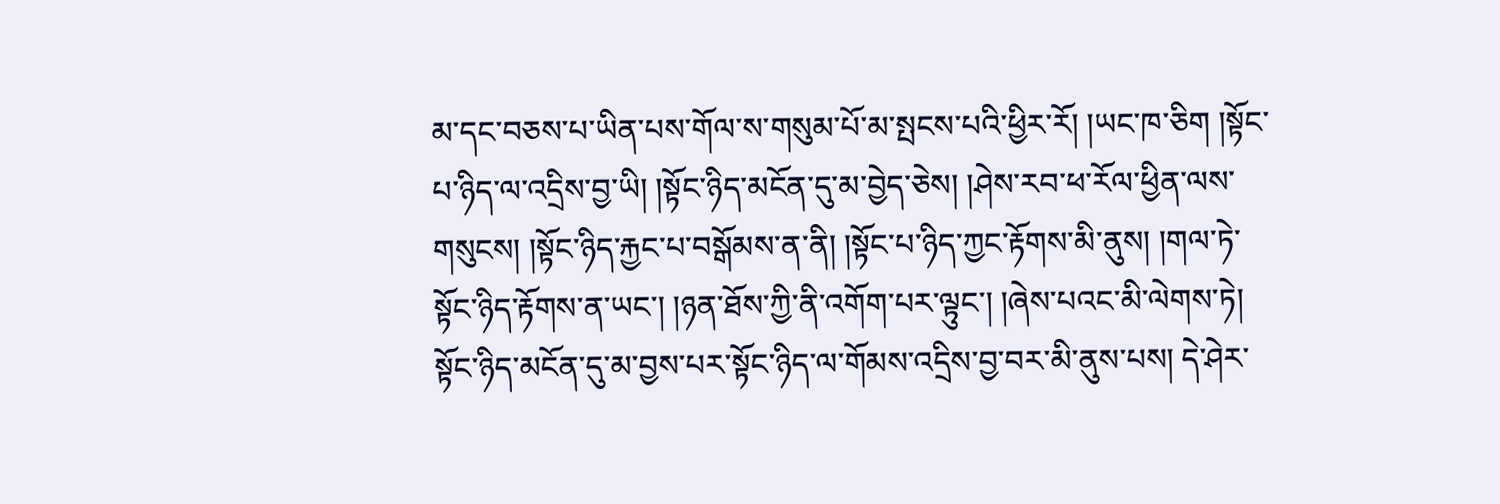མ་དང་བཅས་པ་ཡིན་པས་གོལ་ས་གསུམ་པོ་མ་སྤངས་པའི་ཕྱིར་རོ། །ཡང་ཁ་ཅིག །སྟོང་པ་ཉིད་ལ་འདྲིས་བྱ་ཡི། །སྟོང་ཉིད་མངོན་དུ་མ་བྱེད་ཅེས། །ཤེས་རབ་ཕ་རོལ་ཕྱིན་ལས་གསུངས། །སྟོང་ཉིད་རྐྱང་པ་བསྒོམས་ན་ནི། །སྟོང་པ་ཉིད་ཀྱང་རྟོགས་མི་ནུས། །གལ་ཏེ་སྟོང་ཉིད་རྟོགས་ན་ཡང་། །ཉན་ཐོས་ཀྱི་ནི་འགོག་པར་ལྟུང་། །ཞེས་པའང་མི་ལེགས་ཏེ། སྟོང་ཉིད་མངོན་དུ་མ་བྱས་པར་སྟོང་ཉིད་ལ་གོམས་འདྲིས་བྱ་བར་མི་ནུས་པས། དེ་ཤེར་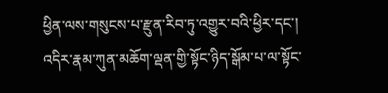ཕྱིན་ལས་གསུངས་པ་རྫུན་རིབ་ཏུ་འགྱུར་བའི་ཕྱིར་དང་། འདིར་རྣམ་ཀུན་མཆོག་ལྡན་གྱི་སྟོང་ཉིད་སྒོམ་པ་ལ་སྟོང་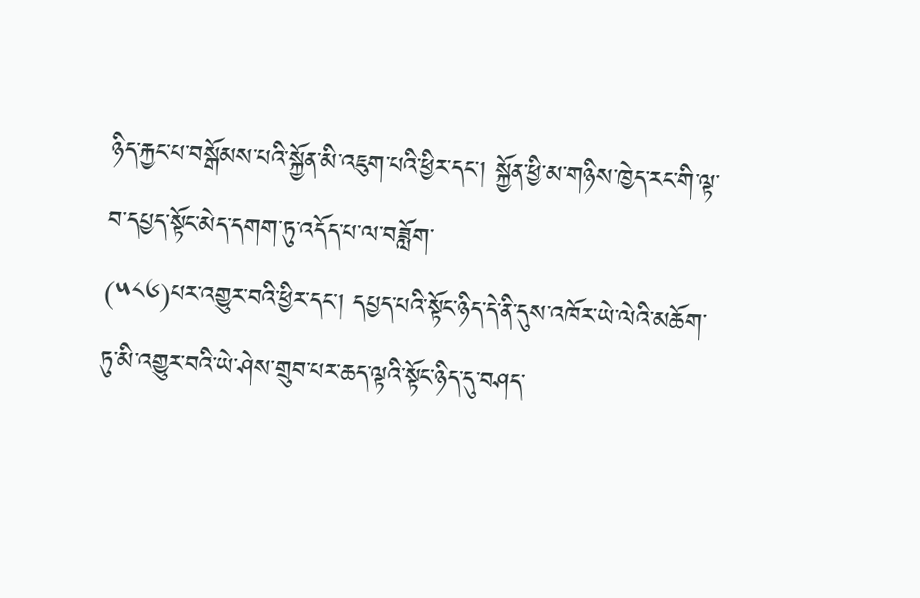ཉིད་རྐྱང་པ་བསྒོམས་པའི་སྐྱོན་མི་འཇུག་པའི་ཕྱིར་དང་། སྐྱོན་ཕྱི་མ་གཉིས་ཁྱེད་རང་གི་ལྟ་བ་དཔྱད་སྟོང་མེད་དགག་ཏུ་འདོད་པ་ལ་བཟློག་
(༥༨༦)པར་འགྱུར་བའི་ཕྱིར་དང་། དཔྱད་པའི་སྟོང་ཉིད་དེ་ནི་དུས་འཁོར་ཡེ་ལེའི་མཆོག་ཏུ་མི་འགྱུར་བའི་ཡེ་ཤེས་གྲུབ་པར་ཆད་ལྟའི་སྟོང་ཉིད་དུ་བཤད་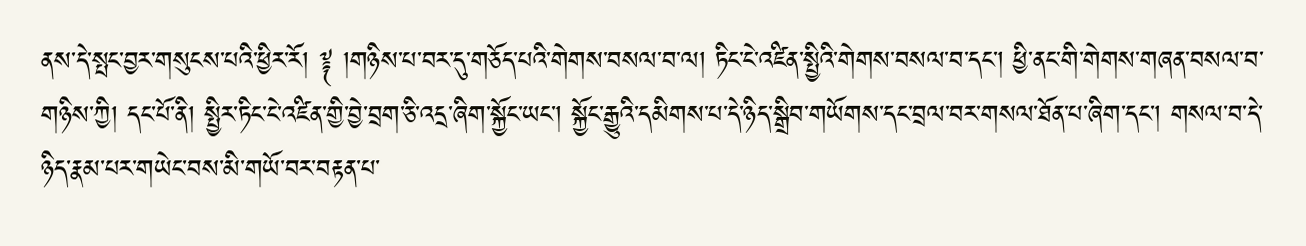ནས་དེ་སྤང་བྱར་གསུངས་པའི་ཕྱིར་རོ། ༈ །གཉིས་པ་བར་དུ་གཅོད་པའི་གེགས་བསལ་བ་ལ། ཏིང་ངེ་འཛིན་སྤྱིའི་གེགས་བསལ་བ་དང་། ཕྱི་ནང་གི་གེགས་གཞན་བསལ་བ་གཉིས་ཀྱི། དང་པོ་ནི། སྤྱིར་ཏིང་ངེ་འཛིན་གྱི་བྱེ་བྲག་ཅི་འདྲ་ཞིག་སྐྱོང་ཡང་། སྐྱོང་རྒྱུའི་དམིགས་པ་དེ་ཉིད་སྒྲིབ་གཡོགས་དང་བྲལ་བར་གསལ་ཐོན་པ་ཞིག་དང་། གསལ་བ་དེ་ཉིད་རྣམ་པར་གཡེང་བས་མི་གཡོ་བར་བརྟན་པ་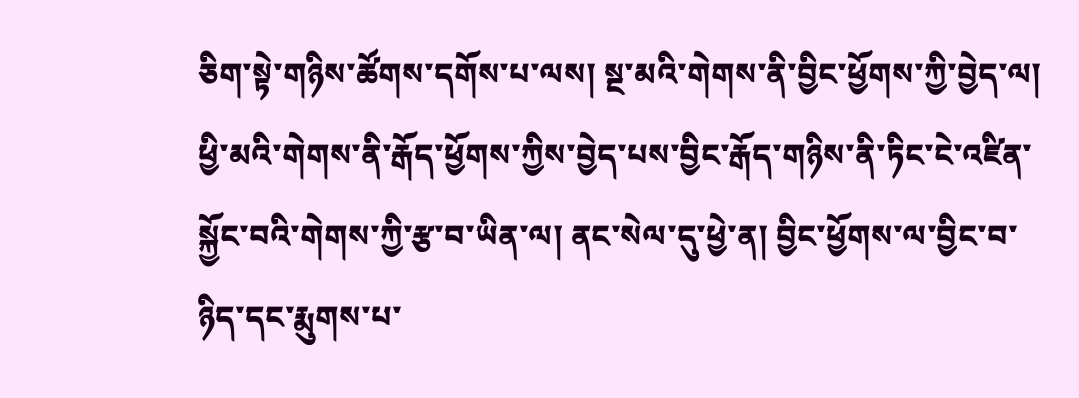ཅིག་སྟེ་གཉིས་ཚོགས་དགོས་པ་ལས། སྔ་མའི་གེགས་ནི་བྱིང་ཕྱོགས་ཀྱི་བྱེད་ལ། ཕྱི་མའི་གེགས་ནི་རྒོད་ཕྱོགས་ཀྱིས་བྱེད་པས་བྱིང་རྒོད་གཉིས་ནི་ཏིང་ངེ་འཛིན་སྐྱོང་བའི་གེགས་ཀྱི་རྩ་བ་ཡིན་ལ། ནང་སེལ་དུ་ཕྱེ་ན། བྱིང་ཕྱོགས་ལ་བྱིང་བ་ཉིད་དང་རྨུགས་པ་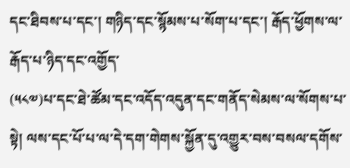དང་ཐིབས་པ་དང་། གཉིད་དང་སྙོམས་པ་སོག་པ་དང་། རྒོད་ཕྱོགས་ལ་རྒོད་པ་ཉིད་དང་འགྱོད་
(༥༨༧)པ་དང་ཐེ་ཚོམ་དང་འདོད་འདུན་དང་གནོད་སེམས་ལ་སོགས་པ་སྟེ། ལས་དང་པོ་པ་ལ་དེ་དག་གེགས་སྐྱོན་དུ་འགྱུར་བས་བསལ་དགོས་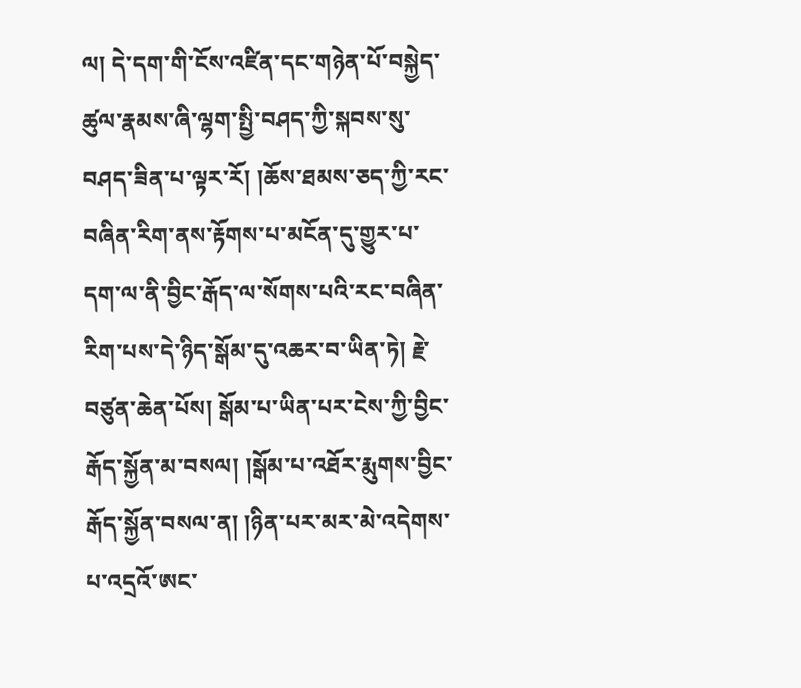ལ། དེ་དག་གི་ངོས་འཛིན་དང་གཉེན་པོ་བསྐྱེད་ཚུལ་རྣམས་ཞི་ལྷག་སྤྱི་བཤད་ཀྱི་སྐབས་སུ་བཤད་ཟིན་པ་ལྟར་རོ། །ཆོས་ཐམས་ཅད་ཀྱི་རང་བཞིན་རིག་ནས་རྟོགས་པ་མངོན་དུ་གྱུར་པ་དག་ལ་ནི་བྱིང་རྒོད་ལ་སོགས་པའི་རང་བཞིན་རིག་པས་དེ་ཉིད་སྒོམ་དུ་འཆར་བ་ཡིན་ཏེ། རྗེ་བཙུན་ཆེན་པོས། སྒོམ་པ་ཡིན་པར་ངེས་ཀྱི་བྱིང་རྒོད་སྐྱོན་མ་བསལ། །སྒོམ་པ་འཐོར་རྨུགས་བྱིང་རྒོད་སྐྱོན་བསལ་ན། །ཉིན་པར་མར་མེ་འདེགས་པ་འདྲའོ་ཨང་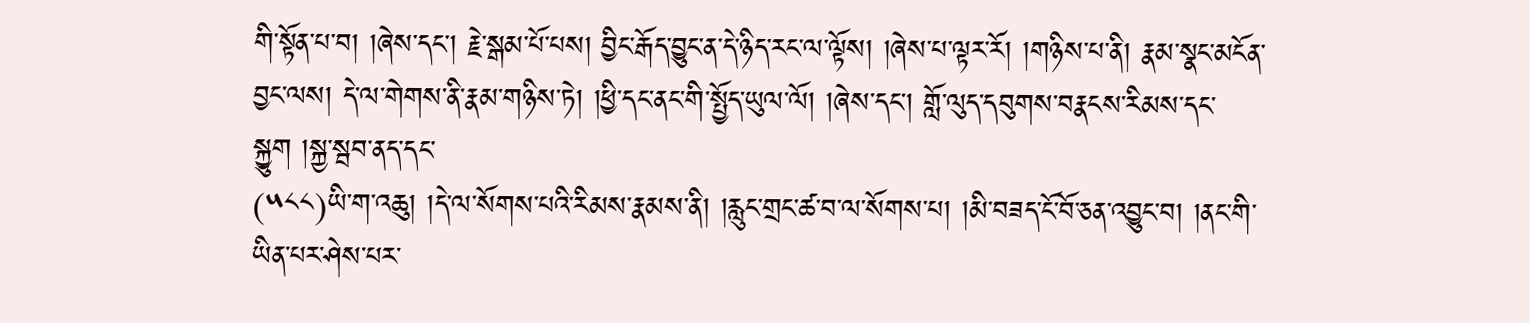གི་སྟོན་པ་བ། །ཞེས་དང་། རྗེ་སྒམ་པོ་པས། བྱིང་རྒོད་བྱུང་ན་དེ་ཉིད་རང་ལ་ལྟོས། །ཞེས་པ་ལྟར་རོ། །གཉིས་པ་ནི། རྣམ་སྣང་མངོན་བྱང་ལས། དེ་ལ་གེགས་ནི་རྣམ་གཉིས་ཏེ། །ཕྱི་དང་ནང་གི་སྤྱོད་ཡུལ་ལོ། །ཞེས་དང་། གློ་ལུད་དབུགས་བརྣངས་རིམས་དང་སྐྱུག །སྐྱ་སྦབ་ནད་དང་
(༥༨༨)ཡི་ག་འཆུ། །དེ་ལ་སོགས་པའི་རིམས་རྣམས་ནི། །རླུང་གྲང་ཚ་བ་ལ་སོགས་པ། །མི་བཟད་ངོ་བོ་ཅན་འབྱུང་བ། །ནང་གི་ཡིན་པར་ཤེས་པར་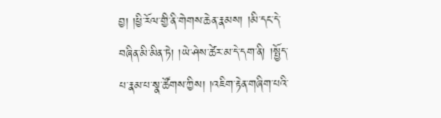བྱ། །ཕྱི་རོལ་གྱི་ནི་གེགས་ཆེན་རྣམས། །མི་དང་དེ་བཞིན་མི་མིན་ཏེ། །ཡེ་ཤེས་ཚེར་མ་དེ་དག་ནི། །སྤྱོད་པ་རྣམ་པ་སྣ་ཚོགས་ཀྱིས། །འཇིག་རྟེན་གཞིག་པའི་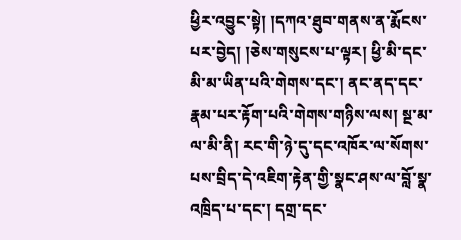ཕྱིར་འབྱུང་སྟེ། །དཀའ་ཐུབ་གནས་ན་རྨོངས་པར་བྱེད། །ཅེས་གསུངས་པ་ལྟར། ཕྱི་མི་དང་མི་མ་ཡིན་པའི་གེགས་དང་། ནང་ནད་དང་རྣམ་པར་རྟོག་པའི་གེགས་གཉིས་ལས། སྔ་མ་ལ་མི་ནི། རང་གི་ཉེ་དུ་དང་འཁོར་ལ་སོགས་པས་བྲིད་དེ་འཇིག་རྟེན་གྱི་སྣང་ཤས་ལ་བློ་སྣ་འཁྲིད་པ་དང་། དགྲ་དང་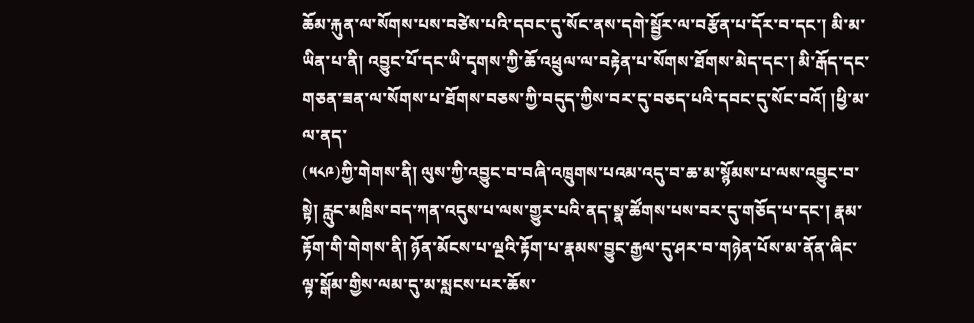ཆོམ་རྐུན་ལ་སོགས་པས་བཙེས་པའི་དབང་དུ་སོང་ནས་དགེ་སྦྱོར་ལ་བརྩོན་པ་དོར་བ་དང་། མི་མ་ཡིན་པ་ནི། འབྱུང་པོ་དང་ཡི་དྭགས་ཀྱི་ཆོ་འཕྲུལ་ལ་བརྟེན་པ་སོགས་ཐོགས་མེད་དང་། མི་རྒོད་དང་གཅན་ཟན་ལ་སོགས་པ་ཐོགས་བཅས་ཀྱི་བདུད་ཀྱིས་བར་དུ་བཅད་པའི་དབང་དུ་སོང་བའོ། །ཕྱི་མ་ལ་ནད་
(༥༨༩)ཀྱི་གེགས་ནི། ལུས་ཀྱི་འབྱུང་བ་བཞི་འཁྲུགས་པའམ་འདུ་བ་ཆ་མ་སྙོམས་པ་ལས་འབྱུང་བ་སྟེ། རླུང་མཁྲིས་བད་ཀན་འདུས་པ་ལས་གྱུར་པའི་ནད་སྣ་ཚོགས་པས་བར་དུ་གཅོད་པ་དང་། རྣམ་རྟོག་གི་གེགས་ནི། ཉོན་མོངས་པ་ལྔའི་རྟོག་པ་རྣམས་བྱུང་རྒྱལ་དུ་ཤར་བ་གཉེན་པོས་མ་ནོན་ཞིང་ལྟ་སྒོམ་གྱིས་ལམ་དུ་མ་སླངས་པར་ཆོས་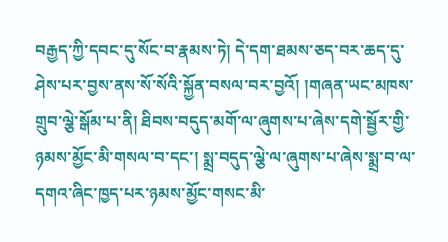བརྒྱད་ཀྱི་དབང་དུ་སོང་བ་རྣམས་ཏེ། དེ་དག་ཐམས་ཅད་བར་ཆད་དུ་ཤེས་པར་བྱས་ནས་སོ་སོའི་སྐྱོན་བསལ་བར་བྱའོ། །གཞན་ཡང་མཁས་གྲུབ་ལྕེ་སྒོམ་པ་ནི། ཐིབས་བདུད་མགོ་ལ་ཞུགས་པ་ཞེས་དགེ་སྦྱོར་གྱི་ཉམས་མྱོང་མི་གསལ་བ་དང་། སྨྲ་བདུད་ལྕེ་ལ་ཞུགས་པ་ཞེས་སྨྲ་བ་ལ་དགའ་ཞིང་ཁྱད་པར་ཉམས་མྱོང་གསང་མི་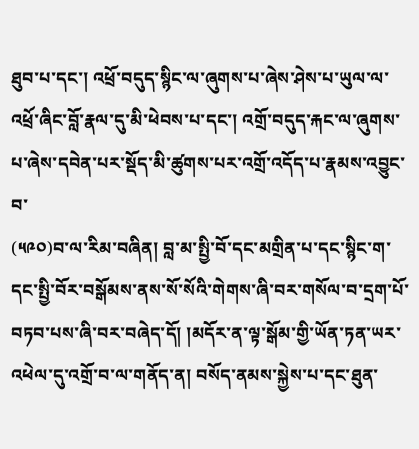ཐུབ་པ་དང་། འཕྲོ་བདུད་སྙིང་ལ་ཞུགས་པ་ཞེས་ཤེས་པ་ཡུལ་ལ་འཕྲོ་ཞིང་བློ་རྣལ་དུ་མི་ཕེབས་པ་དང་། འགྲོ་བདུད་རྐང་ལ་ཞུགས་པ་ཞེས་དབེན་པར་སྡོད་མི་ཚུགས་པར་འགྲོ་འདོད་པ་རྣམས་འབྱུང་བ་
(༥༩༠)བ་ལ་རིམ་བཞིན། བླ་མ་སྤྱི་བོ་དང་མགྲིན་པ་དང་སྙིང་ག་དང་སྤྱི་བོར་བསྒོམས་ནས་སོ་སོའི་གེགས་ཞི་བར་གསོལ་བ་དྲག་པོ་བཏབ་པས་ཞི་བར་བཞེད་དོ། །མདོར་ན་ལྟ་སྒོམ་གྱི་ཡོན་ཏན་ཡར་འཕེལ་དུ་འགྲོ་བ་ལ་གནོད་ན། བསོད་ནམས་སྐྱེས་པ་དང་ཐུན་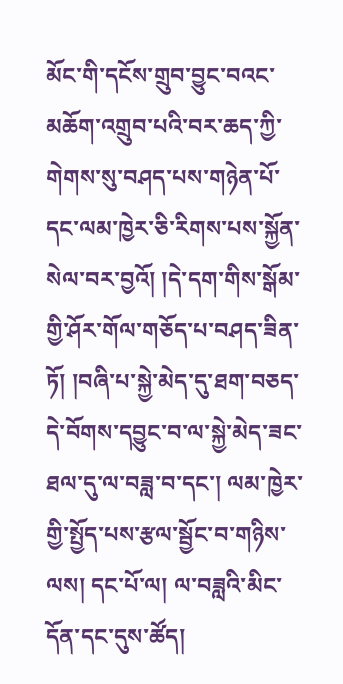མོང་གི་དངོས་གྲུབ་བྱུང་བའང་མཆོག་འགྲུབ་པའི་བར་ཆད་ཀྱི་གེགས་སུ་བཤད་པས་གཉེན་པོ་དང་ལམ་ཁྱེར་ཅི་རིགས་པས་སྐྱོན་སེལ་བར་བྱའོ། །དེ་དག་གིས་སྒོམ་གྱི་ཤོར་གོལ་གཅོད་པ་བཤད་ཟིན་ཏོ། །བཞི་པ་སྐྱེ་མེད་དུ་ཐག་བཅད་དེ་བོགས་དབྱུང་བ་ལ་སྐྱེ་མེད་ཟང་ཐལ་དུ་ལ་བཟླ་བ་དང་། ལམ་ཁྱེར་གྱི་སྤྱོད་པས་རྩལ་སྦྱོང་བ་གཉིས་ལས། དང་པོ་ལ། ལ་བཟླའི་མིང་དོན་དང་དུས་ཚོད།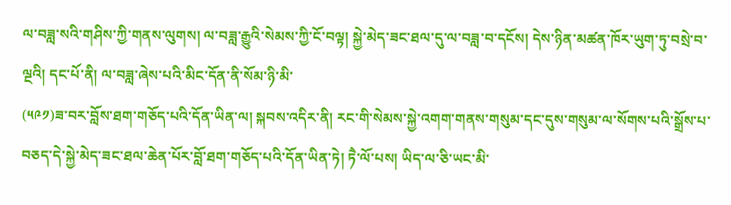ལ་བཟླ་སའི་གཤིས་ཀྱི་གནས་ལུགས། ལ་བཟླ་རྒྱུའི་སེམས་ཀྱི་ངོ་བལྟ། སྐྱེ་མེད་ཟང་ཐལ་དུ་ལ་བཟླ་བ་དངོས། དེས་ཉིན་མཚན་ཁོར་ཡུག་ཏུ་བསྲེ་བ་ལྔའི། དང་པོ་ནི། ལ་བཟླ་ཞེས་པའི་མིང་དོན་ནི་སོམ་ཉི་མི་
(༥༩༡)ཟ་བར་བློས་ཐག་གཅོད་པའི་དོན་ཡིན་ལ། སྐབས་འདིར་ནི། རང་གི་སེམས་སྐྱེ་འགག་གནས་གསུམ་དང་དུས་གསུམ་ལ་སོགས་པའི་སྒྲོས་པ་བཅད་དེ་སྐྱེ་མེད་ཟང་ཐལ་ཆེན་པོར་བློ་ཐག་གཅོད་པའི་དོན་ཡིན་ཏེ། ཏཻ་ལོ་པས། ཡིད་ལ་ཅི་ཡང་མི་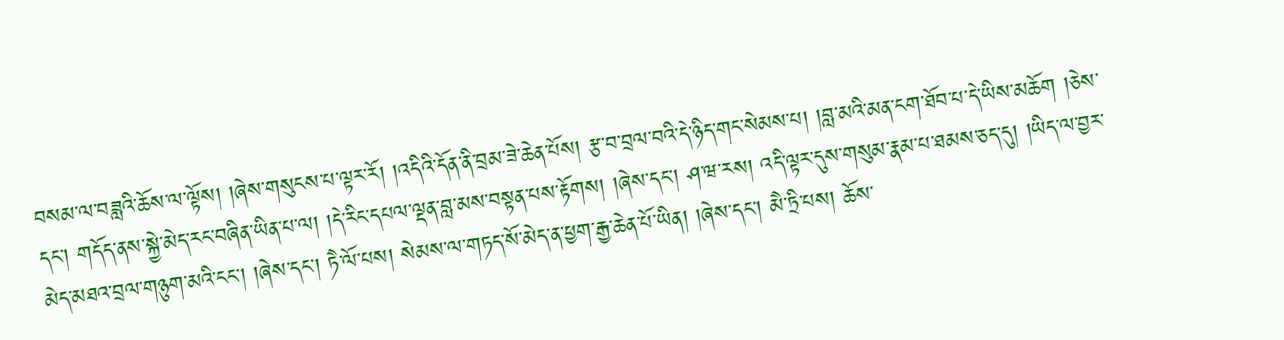བསམ་ལ་བཟླའི་ཆོས་ལ་ལྟོས། །ཞེས་གསུངས་པ་ལྟར་རོ། །འདིའི་དོན་ནི་བྲམ་ཟེ་ཆེན་པོས། རྩ་བ་བྲལ་བའི་དེ་ཉིད་གང་སེམས་པ། །བླ་མའི་མན་ངག་ཐོབ་པ་དེ་ཡིས་མཆོག །ཅེས་དང་། གདོད་ནས་སྐྱེ་མེད་རང་བཞིན་ཡིན་པ་ལ། །དེ་རིང་དཔལ་ལྡན་བླ་མས་བསྟན་པས་རྟོགས། །ཞེས་དང་། ཤ་ཝ་རས། འདི་ལྟར་དུས་གསུམ་རྣམ་པ་ཐམས་ཅད་དུ། །ཡིད་ལ་བྱར་མེད་མཐའ་བྲལ་གཉུག་མའི་ངང་། །ཞེས་དང་། ཏཻ་ལོ་པས། སེམས་ལ་གཏད་སོ་མེད་ན་ཕྱག་རྒྱ་ཆེན་པོ་ཡིན། །ཞེས་དང་། མཻ་ཏྲི་པས། ཆོས་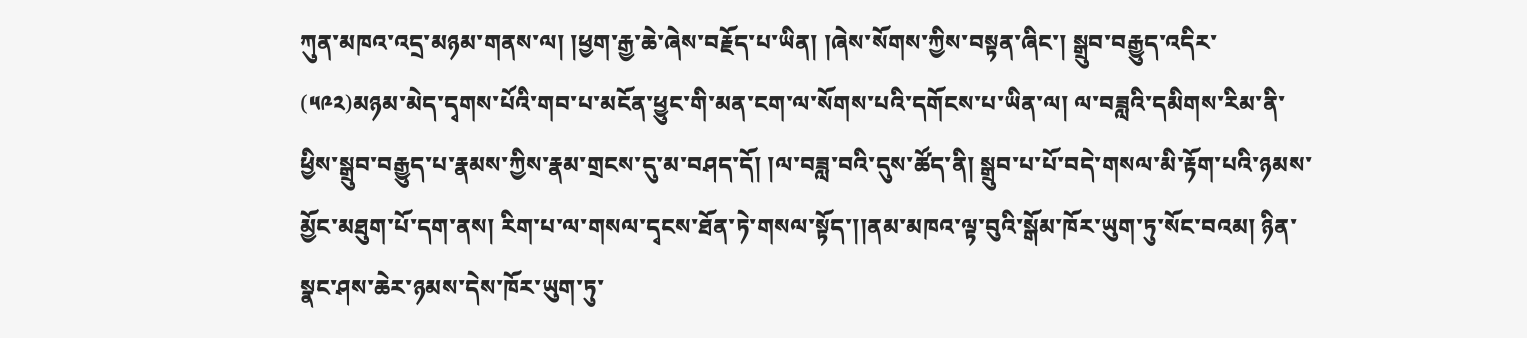ཀུན་མཁའ་འདྲ་མཉམ་གནས་ལ། །ཕྱག་རྒྱ་ཆེ་ཞེས་བརྗོད་པ་ཡིན། །ཞེས་སོགས་ཀྱིས་བསྟན་ཞིང་། སྒྲུབ་བརྒྱུད་འདིར་
(༥༩༢)མཉམ་མེད་དྭགས་པོའི་གབ་པ་མངོན་ཕྱུང་གི་མན་ངག་ལ་སོགས་པའི་དགོངས་པ་ཡིན་ལ། ལ་བཟླའི་དམིགས་རིམ་ནི་ཕྱིས་སྒྲུབ་བརྒྱུད་པ་རྣམས་ཀྱིས་རྣམ་གྲངས་དུ་མ་བཤད་དོ། །ལ་བཟླ་བའི་དུས་ཚོད་ནི། སྒྲུབ་པ་པོ་བདེ་གསལ་མི་རྟོག་པའི་ཉམས་མྱོང་མཐུག་པོ་དག་ནས། རིག་པ་ལ་གསལ་དྭངས་ཐོན་ཏེ་གསལ་སྟོད་།།ནམ་མཁའ་ལྟ་བུའི་སྒོམ་ཁོར་ཡུག་ཏུ་སོང་བའམ། ཉིན་སྣང་ཤས་ཆེར་ཉམས་དེས་ཁོར་ཡུག་ཏུ་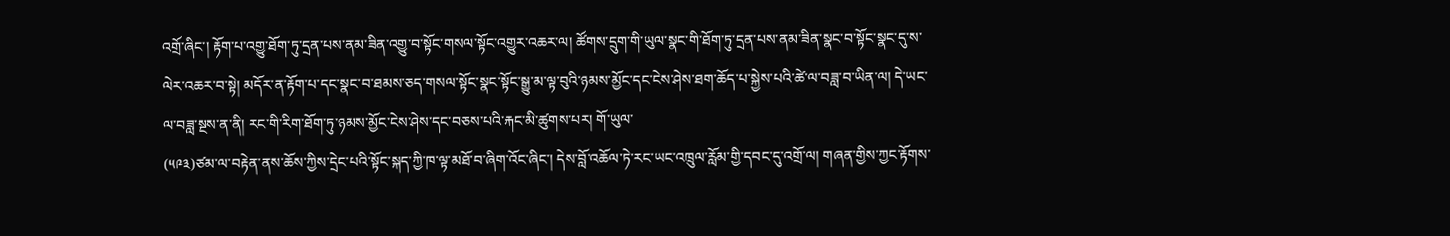འགྲོ་ཞིང་། རྟོག་པ་འགྱུ་ཐོག་ཏུ་དྲན་པས་ནམ་ཟིན་འགྱུ་བ་སྟོང་གསལ་སྟོང་འགྱུར་འཆར་ལ། ཚོགས་དྲུག་གི་ཡུལ་སྣང་གི་ཐོག་ཏུ་དྲན་པས་ནམ་ཟིན་སྣང་བ་སྟོང་སྣང་དུ་ས་ལེར་འཆར་བ་སྟེ། མདོར་ན་རྟོག་པ་དང་སྣང་བ་ཐམས་ཅད་གསལ་སྟོང་སྣང་སྟོང་སྒྱུ་མ་ལྟ་བུའི་ཉམས་མྱོང་དང་ངེས་ཤེས་ཐག་ཆོད་པ་སྐྱེས་པའི་ཚེ་ལ་བཟླ་བ་ཡིན་ལ། དེ་ཡང་ལ་བཟླ་སྔས་ན་ནི། རང་གི་རིག་ཐོག་ཏུ་ཉམས་མྱོང་ངེས་ཤེས་དང་བཅས་པའི་རྐང་མི་ཚུགས་པར། གོ་ཡུལ་
(༥༩༣)ཙམ་ལ་བརྟེན་ནས་ཆོས་ཀྱིས་དྲེང་པའི་སྟོང་སྐད་ཀྱི་ཁ་ལྟ་མཐོ་བ་ཞིག་འོང་ཞིང་། དེས་བློ་འཆོལ་ཏེ་རང་ཡང་འཁྲུལ་རློམ་གྱི་དབང་དུ་འགྲོ་ལ། གཞན་གྱིས་ཀྱང་རྟོགས་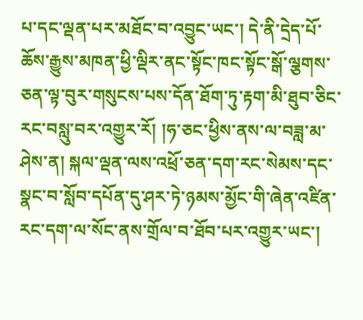པ་དང་ལྡན་པར་མཐོང་བ་འབྱུང་ཡང་། དེ་ནི་དྲེད་པོ་ཆོས་རྒྱུས་མཁན་ཕྱི་ལྡིར་ནང་སྟོང་ཁང་སྟོང་སྒོ་ལྕགས་ཅན་ལྟ་བུར་གསུངས་པས་དོན་ཐོག་ཏུ་རྟག་མི་ཐུབ་ཅིང་རང་བསླུ་བར་འགྱུར་རོ། །ཧ་ཅང་ཕྱིས་ནས་ལ་བཟླ་མ་ཤེས་ན། སྐལ་ལྡན་ལས་འཕྲོ་ཅན་དག་རང་སེམས་དང་སྣང་བ་སློབ་དཔོན་དུ་ཤར་ཏེ་ཉམས་མྱོང་གི་ཞེན་འཛིན་རང་དག་ལ་སོང་ནས་གྲོལ་བ་ཐོབ་པར་འགྱུར་ཡང་།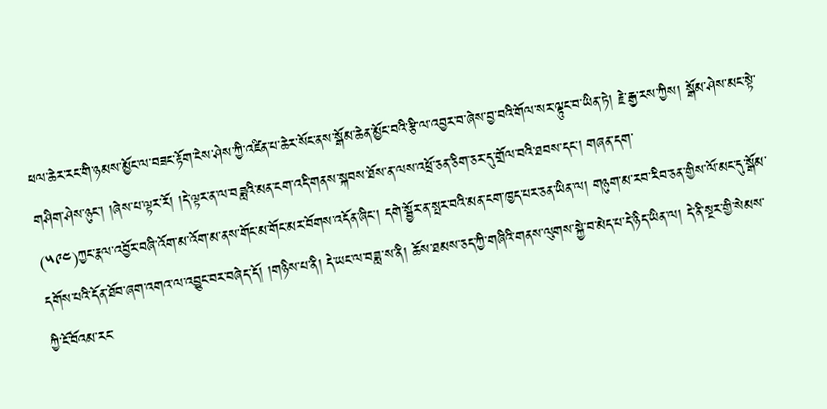ཕལ་ཆེར་རང་གི་ཉམས་མྱོང་ལ་བཟང་རྟོག་ངེས་ཤེས་ཀྱི་འཛིན་པ་ཆེར་སོང་ནས་སྒོམ་ཆེན་མྱོང་བའི་རྩི་ལ་འབྱར་བ་ཞེས་བྱ་བའི་གོལ་སར་ལྟུང་བ་ཡིན་ཏེ། རྗེ་རྒྱ་རས་ཀྱིས། སྒོམ་ཤེས་མང་སྟེ་གཤིག་ཤེས་ཉུང་། །ཞེས་པ་ལྟར་རོ། །དེ་ལྟར་ན་ལ་བཟླའི་མན་ངག་འདི་གནས་སྐབས་ཐོས་ན་ལས་འཕྲོ་ཅན་ཅིག་ཅར་དུ་གྲོལ་བའི་ཐབས་དང་། གཞན་དག་
(༥༩༤)ཀྱང་རྣལ་འབྱོར་བཞི་འོག་མ་འོག་མ་ནས་གོང་མ་གོང་མར་བོགས་འདོན་ཞིང་། དགེ་སྦྱོར་ན་སྤར་བའི་མན་ངག་ཁྱད་པར་ཅན་ཡིན་ལ། གཉུག་མ་རབ་རིབ་ཅན་གྱིས་ལོ་མང་དུ་སྒོམ་དགོས་པའི་དོན་ཐོབ་ཞག་འགའ་ལ་འབྱུང་བར་བཞེད་དོ། །གཉིས་པ་ནི། དེ་ཡང་ལ་བཟླ་ས་ནི། ཆོས་ཐམས་ཅད་ཀྱི་གཞིའི་གནས་ལུགས་སྐྱེ་བ་མེད་པ་དེ་ཉིད་ཡིན་ལ། དེ་ནི་སྔར་གྱི་སེམས་ཀྱི་ངོ་བོའམ་རང་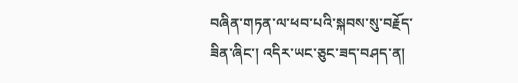བཞིན་གཏན་ལ་ཕབ་པའི་སྐབས་སུ་བརྗོད་ཟིན་ཞིང་། འདིར་ཡང་ཅུང་ཟད་བཤད་ན།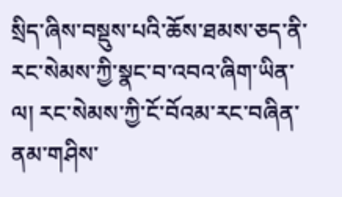སྲིད་ཞིས་བསྡུས་པའི་ཆོས་ཐམས་ཅད་ནི་རང་སེམས་ཀྱི་སྣང་བ་འབའ་ཞིག་ཡིན་ལ། རང་སེམས་ཀྱི་ངོ་བོའམ་རང་བཞིན་ནམ་གཤིས་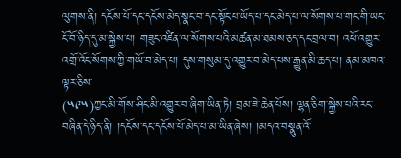ལུགས་ནི། དངོས་པོ་དང་དངོས་མེད་སྣང་བ་དང་སྟོང་པ་ཡོད་པ་དང་མེད་པ་ལ་སོགས་པ་གང་གི་ཡང་ངོ་བོ་ཉིད་དུ་མ་སྐྱེས་པ། གཟུང་འཛིན་ལ་སོགས་པའི་མཚན་མ་ཐམས་ཅད་དང་བྲལ་བ། འཕོ་འགྱུར་འགྲོ་འོང་སོགས་ཀྱི་གཡོ་བ་མེད་པ། དུས་གསུམ་དུ་འགྱུར་བ་མེད་པས་རྒྱུན་མི་ཆད་པ། ནམ་མཁའ་ལྟར་ཅིས་
(༥༩༥)ཀྱང་མི་གོས་ཤིང་མི་འགྱུར་བ་ཞིག་ཡིན་ཏེ། བྲམ་ཟེ་ཆེན་པོས། ལྷན་ཅིག་སྐྱེས་པའི་རང་བཞིན་དེ་ཉིད་ནི། །དངོས་དང་དངོས་པོ་མེད་པ་མ་ཡིན་ཞེས། །མདའ་བསྣུན་འོ་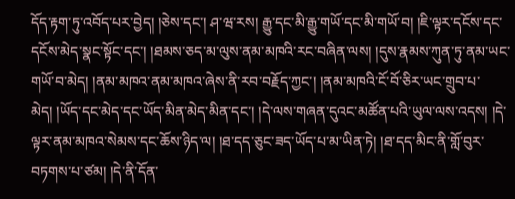དོད་རྟག་ཏུ་འབོད་པར་བྱེད། །ཅེས་དང་། ཤ་ཝ་རས། རྒྱུ་དང་མི་རྒྱུ་གཡོ་དང་མི་གཡོ་བ། །ཇི་ལྟར་དངོས་དང་དངོས་མེད་སྣང་སྟོང་དང་། །ཐམས་ཅད་མ་ལུས་ནམ་མཁའི་རང་བཞིན་ལས། །དུས་རྣམས་ཀུན་ཏུ་ནམ་ཡང་གཡོ་བ་མེད། །ནམ་མཁའ་ནམ་མཁའ་ཞེས་ནི་རབ་བརྗོད་ཀྱང་། །ནམ་མཁའི་ངོ་བོ་ཅིར་ཡང་གྲུབ་པ་མེད། །ཡོད་དང་མེད་དང་ཡོད་མིན་མེད་མིན་དང་། །དེ་ལས་གཞན་དུའང་མཚོན་པའི་ཡུལ་ལས་འདས། །དེ་ལྟར་ནམ་མཁའ་སེམས་དང་ཆོས་ཉིད་ལ། །ཐ་དད་ཅུང་ཟད་ཡོད་པ་མ་ཡིན་ཏེ། །ཐ་དད་མིང་ནི་གློ་བུར་བཏགས་པ་ཙམ། །དེ་ནི་དོན་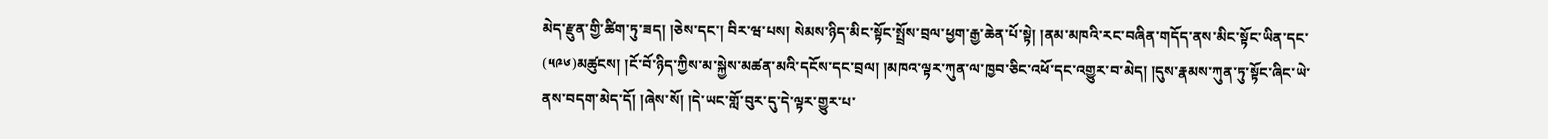མེད་རྫུན་གྱི་ཚིག་ཏུ་ཟད། །ཅེས་དང་། བིར་ཝ་པས། སེམས་ཉིད་མིང་སྟོང་སྤྲོས་བྲལ་ཕྱག་རྒྱ་ཆེན་པོ་སྟེ། །ནམ་མཁའི་རང་བཞིན་གདོད་ནས་མིང་སྟོང་ཡིན་དང་
(༥༩༦)མཚུངས། །ངོ་བོ་ཉིད་ཀྱིས་མ་སྐྱེས་མཚན་མའི་དངོས་དང་བྲལ། །མཁའ་ལྟར་ཀུན་ལ་ཁྱབ་ཅིང་འཕོ་དང་འགྱུར་བ་མེད། །དུས་རྣམས་ཀུན་ཏུ་སྟོང་ཞིང་ཡེ་ནས་བདག་མེད་དོ། །ཞེས་སོ། །དེ་ཡང་གློ་བུར་དུ་དེ་ལྟར་གྱུར་པ་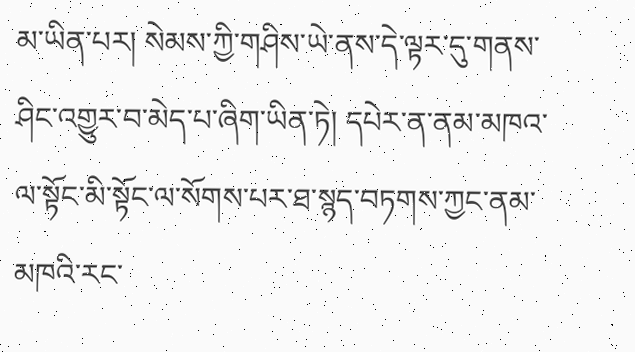མ་ཡིན་པར། སེམས་ཀྱི་གཤིས་ཡེ་ནས་དེ་ལྟར་དུ་གནས་ཤིང་འགྱུར་བ་མེད་པ་ཞིག་ཡིན་ཏེ། དཔེར་ན་ནམ་མཁའ་ལ་སྟོང་མི་སྟོང་ལ་སོགས་པར་ཐ་སྙད་བཏགས་ཀྱང་ནམ་མཁའི་རང་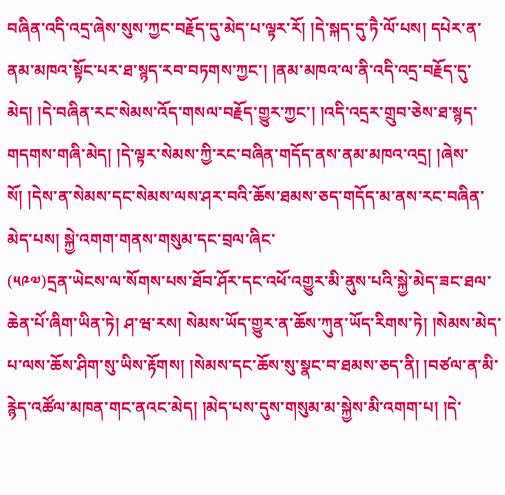བཞིན་འདི་འདྲ་ཞེས་སུས་ཀྱང་བརྗོད་དུ་མེད་པ་ལྟར་རོ། །དེ་སྐད་དུ་ཏཻ་ལོ་པས། དཔེར་ན་ནམ་མཁའ་སྟོང་པར་ཐ་སྙད་རབ་བཏགས་ཀྱང་། །ནམ་མཁའ་ལ་ནི་འདི་འདྲ་བརྗོད་དུ་མེད། །དེ་བཞིན་རང་སེམས་འོད་གསལ་བརྗོད་གྱུར་ཀྱང་། །འདི་འདྲར་གྲུབ་ཅེས་ཐ་སྙད་གདགས་གཞི་མེད། །དེ་ལྟར་སེམས་ཀྱི་རང་བཞིན་གདོད་ནས་ནམ་མཁའ་འདྲ། །ཞེས་སོ། །དེས་ན་སེམས་དང་སེམས་ལས་ཤར་བའི་ཆོས་ཐམས་ཅད་གདོད་མ་ནས་རང་བཞིན་མེད་པས། སྐྱེ་འགག་གནས་གསུམ་དང་བྲལ་ཞིང་
(༥༩༧)དྲན་ཡེངས་ལ་སོགས་པས་ཐོབ་ཤོར་དང་འཕོ་འགྱུར་མི་ནུས་པའི་སྐྱེ་མེད་ཟང་ཐལ་ཆེན་པོ་ཞིག་ཡིན་ཏེ། ཤ་ཝ་རས། སེམས་ཡོད་གྱུར་ན་ཆོས་ཀུན་ཡོད་རིགས་ཏེ། །སེམས་མེད་པ་ལས་ཆོས་ཤིག་སུ་ཡིས་རྟོགས། །སེམས་དང་ཆོས་སུ་སྣང་བ་ཐམས་ཅད་ནི། །བཙལ་ན་མི་རྙེད་འཚོལ་མཁན་གང་ནའང་མེད། །མེད་པས་དུས་གསུམ་མ་སྐྱེས་མི་འགག་པ། །དེ་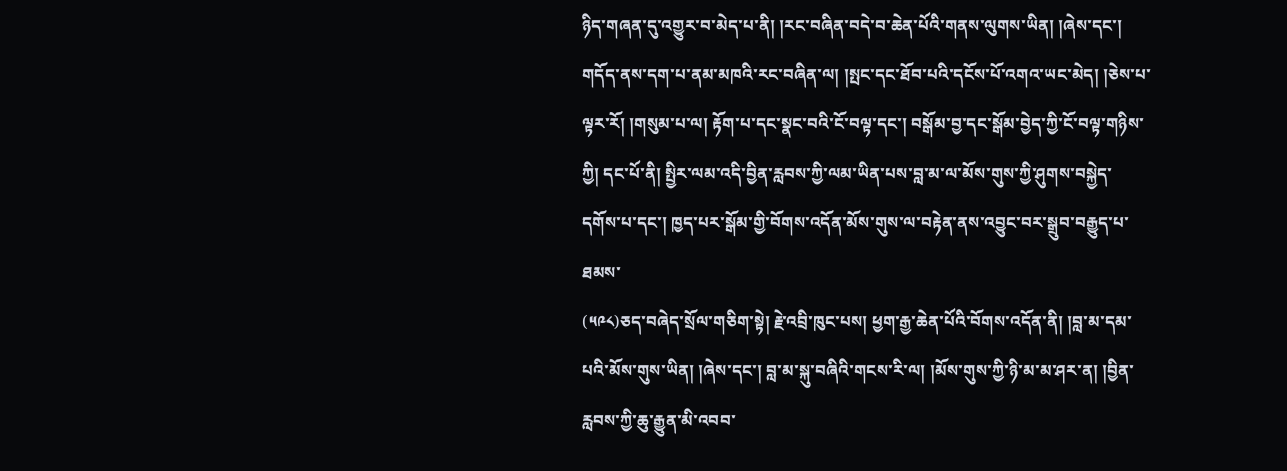ཉིད་གཞན་དུ་འགྱུར་བ་མེད་པ་ནི། །རང་བཞིན་བདེ་བ་ཆེན་པོའི་གནས་ལུགས་ཡིན། །ཞེས་དང་། གདོད་ནས་དག་པ་ནམ་མཁའི་རང་བཞིན་ལ། །སྤང་དང་ཐོབ་པའི་དངོས་པོ་འགའ་ཡང་མེད། །ཅེས་པ་ལྟར་རོ། །གསུམ་པ་ལ། རྟོག་པ་དང་སྣང་བའི་ངོ་བལྟ་དང་། བསྒོམ་བྱ་དང་སྒོམ་བྱེད་ཀྱི་ངོ་བལྟ་གཉིས་ཀྱི། དང་པོ་ནི། སྤྱིར་ལམ་འདི་བྱིན་རླབས་ཀྱི་ལམ་ཡིན་པས་བླ་མ་ལ་མོས་གུས་ཀྱི་ཤུགས་བསྐྱེད་དགོས་པ་དང་། ཁྱད་པར་སྒོམ་གྱི་བོགས་འདོན་མོས་གུས་ལ་བརྟེན་ནས་འབྱུང་བར་སྒྲུབ་བརྒྱུད་པ་ཐམས་
(༥༩༨)ཅད་བཞེད་སྲོལ་གཅིག་སྟེ། རྗེ་འབྲི་ཁུང་པས། ཕྱག་རྒྱ་ཆེན་པོའི་བོགས་འདོན་ནི། །བླ་མ་དམ་པའི་མོས་གུས་ཡིན། །ཞེས་དང་། བླ་མ་སྐུ་བཞིའི་གངས་རི་ལ། །མོས་གུས་ཀྱི་ཉི་མ་མ་ཤར་ན། །བྱིན་རླབས་ཀྱི་ཆུ་རྒྱུན་མི་འབབ་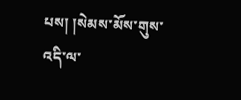པས། །སེམས་མོས་གུས་འདི་ལ་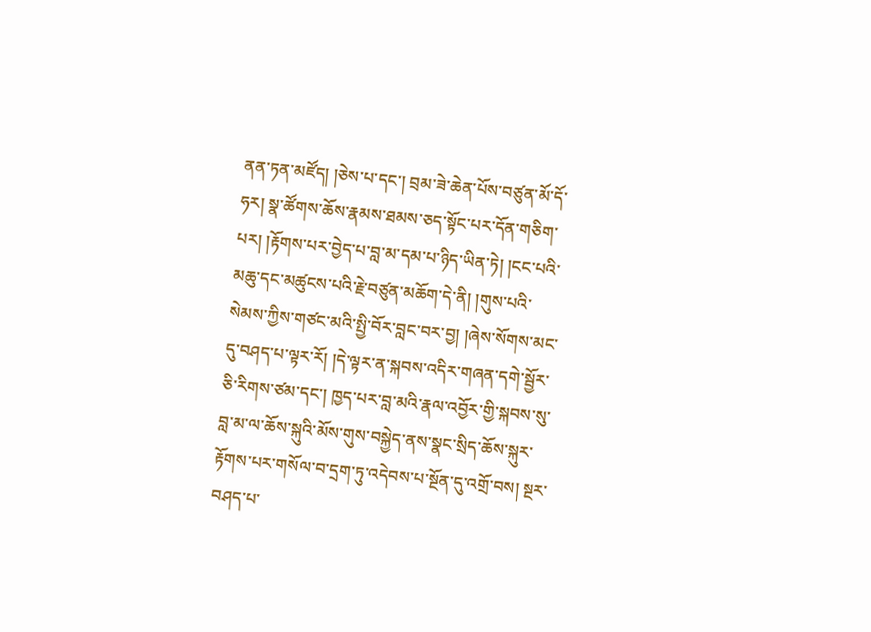ནན་ཏན་མཛོད། །ཅེས་པ་དང་། བྲམ་ཟེ་ཆེན་པོས་བཙུན་མོ་དོ་ཧར། སྣ་ཚོགས་ཆོས་རྣམས་ཐམས་ཅད་སྟོང་པར་དོན་གཅིག་པར། །རྟོགས་པར་བྱེད་པ་བླ་མ་དམ་པ་ཉིད་ཡིན་ཏེ། །ངང་པའི་མཆུ་དང་མཚུངས་པའི་རྗེ་བཙུན་མཆོག་དེ་ནི། །གུས་པའི་སེམས་ཀྱིས་གཙང་མའི་སྤྱི་བོར་བླང་བར་བྱ། །ཞེས་སོགས་མང་དུ་བཤད་པ་ལྟར་རོ། །དེ་ལྟར་ན་སྐབས་འདིར་གཞན་དགེ་སྦྱོར་ཅི་རིགས་ཙམ་དང་། ཁྱད་པར་བླ་མའི་རྣལ་འབྱོར་གྱི་སྐབས་སུ་བླ་མ་ལ་ཆོས་སྐུའི་མོས་གུས་བསྐྱེད་ནས་སྣང་སྲིད་ཆོས་སྐུར་རྟོགས་པར་གསོལ་བ་དྲག་ཏུ་འདེབས་པ་སྔོན་དུ་འགྲོ་བས། སྔར་བཤད་པ་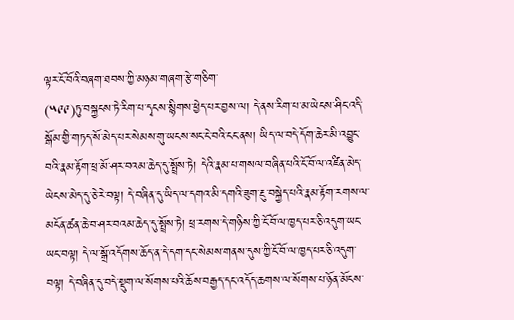ལྟར་ངོ་བོའི་བཞག་ཐབས་ཀྱི་མཉམ་གཞག་རྩེ་གཅིག་
(༥༩༩)ཏུ་བསྐྱངས་ཏེ་རིག་པ་དྭངས་སྙིགས་ཕྱེད་པར་བྱས་ལ། དེ་ནས་རིག་པ་མ་ཡེངས་ཤིང་འདི་སྒོམ་གྱི་གཏད་སོ་མེད་པར་སེམས་གུ་ཡངས་སང་ངེ་བའི་ངང་ནས། ཡིད་ལ་བདེ་དོག་ཆེར་མི་འབྱུང་བའི་རྣམ་རྟོག་ཕྲ་མོ་ཤར་བའམ་ཆེད་དུ་སྤྲོས་ཏེ། དེའི་རྣམ་པ་གསལ་བཞིན་པའི་ངོ་བོ་ལ་འཛིན་མེད་ཡེངས་མེད་དུ་ཅེ་རེ་བལྟ། དེ་བཞིན་དུ་ཡིད་ལ་དགའ་མི་དགའི་ཟུག་རྔུ་བསྐྱེད་པའི་རྣམ་རྟོག་རགས་ལ་མངོན་ཚན་ཆེ་བ་ཤར་བའམ་ཆེད་དུ་སྤྲོས་ཏེ། ཕྲ་རགས་དེ་གཉིས་ཀྱི་ངོ་བོ་ལ་ཁྱད་པར་ཅི་འདུག་ཡང་ཡང་བལྟ། དེ་ལ་སྒྲོ་འདོགས་ཆོད་ན་དེ་དག་དང་སེམས་གནས་དུས་ཀྱི་ངོ་བོ་ལ་ཁྱད་པར་ཅི་འདུག་བལྟ། དེ་བཞིན་དུ་བདེ་སྡུག་ལ་སོགས་པའི་ཆོས་བརྒྱད་དང་འདོད་ཆགས་ལ་སོགས་པ་ཉོན་མོངས་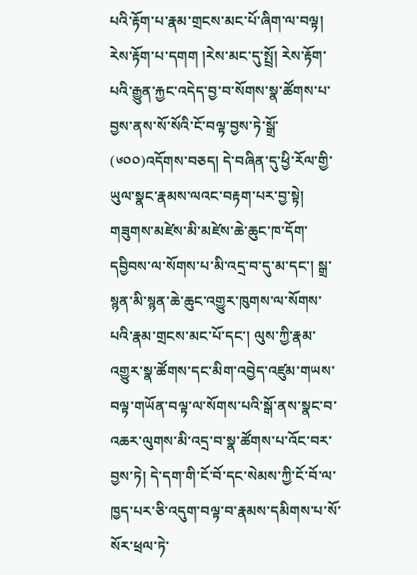པའི་རྟོག་པ་རྣམ་གྲངས་མང་པོ་ཞིག་ལ་བལྟ། རེས་རྟོག་པ་དགག །རེས་མང་དུ་སྤྲོ། རེས་རྟོག་པའི་རྒྱུན་རྐྱང་འདེད་བྱ་བ་སོགས་སྣ་ཚོགས་པ་བྱས་ནས་སོ་སོའི་ངོ་བལྟ་བྱས་ཏེ་སྒྲོ་
(༦༠༠)འདོགས་བཅད། དེ་བཞིན་དུ་ཕྱི་རོལ་གྱི་ཡུལ་སྣང་རྣམས་ལའང་བརྟག་པར་བྱ་སྟེ། གཟུགས་མཛེས་མི་མཛེས་ཆེ་ཆུང་ཁ་དོག་དབྱིབས་ལ་སོགས་པ་མི་འདྲ་བ་དུ་མ་དང་། སྒྲ་སྙན་མི་སྙན་ཆེ་ཆུང་འགྱུར་ཁུགས་ལ་སོགས་པའི་རྣམ་གྲངས་མང་པོ་དང་། ལུས་ཀྱི་རྣམ་འགྱུར་སྣ་ཚོགས་དང་མིག་འབྱེད་འཛུམ་གཡས་བལྟ་གཡོན་བལྟ་ལ་སོགས་པའི་སྒོ་ནས་སྣང་བ་འཆར་ལུགས་མི་འདྲ་བ་སྣ་ཚོགས་པ་འོང་བར་བྱས་ཏེ། དེ་དག་གི་ངོ་བོ་དང་སེམས་ཀྱི་ངོ་བོ་ལ་ཁྱད་པར་ཅི་འདུག་བལྟ་བ་རྣམས་དམིགས་པ་སོ་སོར་ཕྲལ་ཏེ་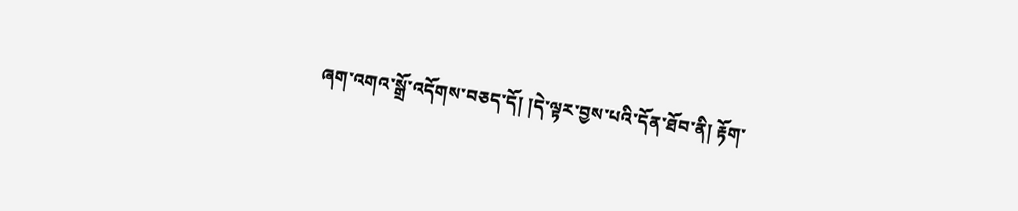ཞག་འགའ་སྒྲོ་འདོགས་བཅད་དོ། །དེ་ལྟར་བྱས་པའི་དོན་ཐོབ་ནི། རྟོག་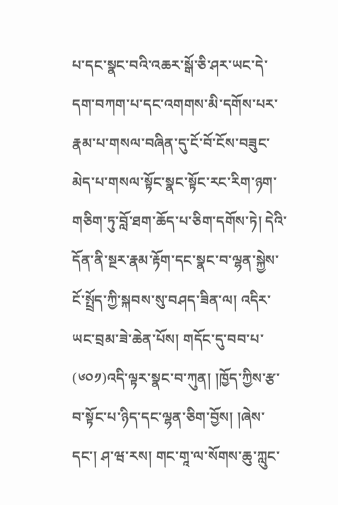པ་དང་སྣང་བའི་འཆར་སྒོ་ཅི་ཤར་ཡང་དེ་དག་བཀག་པ་དང་འགགས་མི་དགོས་པར་རྣམ་པ་གསལ་བཞིན་དུ་ངོ་བོ་ངོས་བཟུང་མེད་པ་གསལ་སྟོང་སྣང་སྟོང་རང་རིག་ཉག་གཅིག་ཏུ་བློ་ཐག་ཆོད་པ་ཅིག་དགོས་ཏེ། དེའི་དོན་ནི་སྔར་རྣམ་རྟོག་དང་སྣང་བ་ལྷན་སྐྱེས་ངོ་སྤྲོད་ཀྱི་སྐབས་སུ་བཤད་ཟིན་ལ། འདིར་ཡང་བྲམ་ཟེ་ཆེན་པོས། གདོང་དུ་བབ་པ་
(༦༠༡)འདི་ལྟར་སྣང་བ་ཀུན། །ཁྱོད་ཀྱིས་རྩ་བ་སྟོང་པ་ཉིད་དང་ལྷན་ཅིག་བྱོས། །ཞེས་དང་། ཤ་ཝ་རས། གང་གཱ་ལ་སོགས་ཆུ་ཀླུང་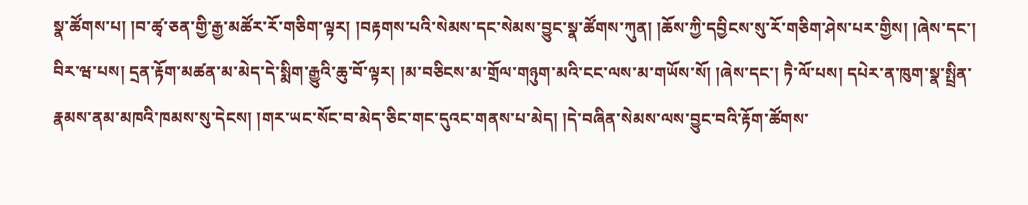སྣ་ཚོགས་པ། །བ་ཚྭ་ཅན་གྱི་རྒྱ་མཚོར་རོ་གཅིག་ལྟར། །བརྟགས་པའི་སེམས་དང་སེམས་བྱུང་སྣ་ཚོགས་ཀུན། །ཆོས་ཀྱི་དབྱིངས་སུ་རོ་གཅིག་ཤེས་པར་གྱིས། །ཞེས་དང་། བིར་ཝ་པས། དྲན་རྟོག་མཚན་མ་མེད་དེ་སྨིག་རྒྱུའི་ཆུ་བོ་ལྟར། །མ་བཅིངས་མ་གྲོལ་གཉུག་མའི་ངང་ལས་མ་གཡོས་སོ། །ཞེས་དང་། ཏཻ་ལོ་པས། དཔེར་ན་ཁུག་སྣ་སྤྲིན་རྣམས་ནམ་མཁའི་ཁམས་སུ་དེངས། །གར་ཡང་སོང་བ་མེད་ཅིང་གང་དུའང་གནས་པ་མེད། །དེ་བཞིན་སེམས་ལས་བྱུང་བའི་རྟོག་ཚོགས་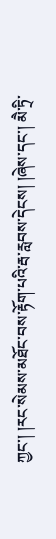ཀྱང་། །རང་སེམས་མཐོང་བས་རྟོག་པའི་རྦ་རླབས་དེངས། །ཞེས་དང་། མཻ་ཏྲི་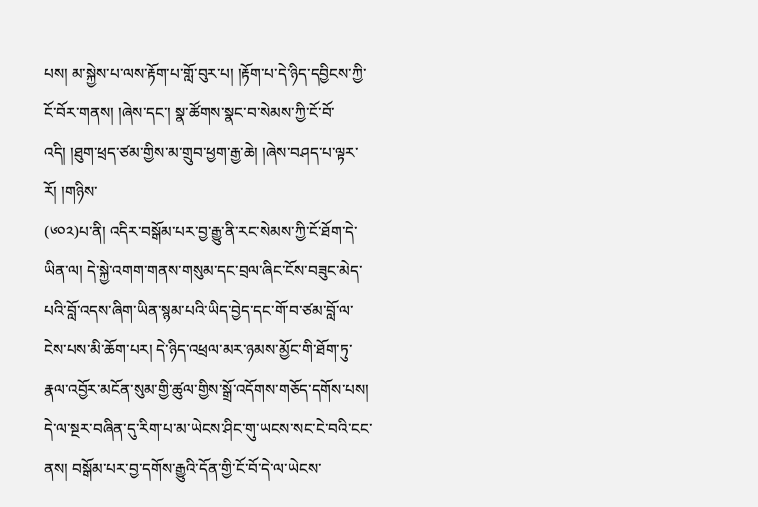པས། མ་སྐྱེས་པ་ལས་རྟོག་པ་གློ་བུར་པ། །རྟོག་པ་དེ་ཉིད་དབྱིངས་ཀྱི་ངོ་བོར་གནས། །ཞེས་དང་། སྣ་ཚོགས་སྣང་བ་སེམས་ཀྱི་ངོ་བོ་འདི། །ཐུག་ཕྲད་ཙམ་གྱིས་མ་གྲུབ་ཕྱག་རྒྱ་ཆེ། །ཞེས་བཤད་པ་ལྟར་རོ། །གཉིས་
(༦༠༢)པ་ནི། འདིར་བསྒོམ་པར་བྱ་རྒྱུ་ནི་རང་སེམས་ཀྱི་ངོ་ཐོག་དེ་ཡིན་ལ། དེ་སྐྱེ་འགག་གནས་གསུམ་དང་བྲལ་ཞིང་ངོས་བཟུང་མེད་པའི་བློ་འདས་ཞིག་ཡིན་སྙམ་པའི་ཡིད་བྱེད་དང་གོ་བ་ཙམ་བློ་ལ་ངེས་པས་མི་ཆོག་པར། དེ་ཉིད་འཕྲལ་མར་ཉམས་མྱོང་གི་ཐོག་ཏུ་རྣལ་འབྱོར་མངོན་སུམ་གྱི་ཚུལ་གྱིས་སྒྲོ་འདོགས་གཅོད་དགོས་པས། དེ་ལ་སྔར་བཞིན་དུ་རིག་པ་མ་ཡེངས་ཤིང་གུ་ཡངས་སང་ངེ་བའི་ངང་ནས། བསྒོམ་པར་བྱ་དགོས་རྒྱུའི་དོན་གྱི་ངོ་བོ་དེ་ལ་ཡེངས་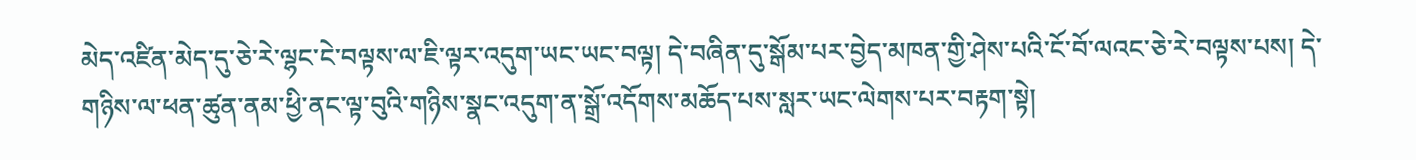མེད་འཛིན་མེད་དུ་ཅེ་རེ་ལྷང་ངེ་བལྟས་ལ་ཇི་ལྟར་འདུག་ཡང་ཡང་བལྟ། དེ་བཞིན་དུ་སྒོམ་པར་བྱེད་མཁན་གྱི་ཤེས་པའི་ངོ་བོ་ལའང་ཅེ་རེ་བལྟས་པས། དེ་གཉིས་ལ་ཕན་ཚུན་ནམ་ཕྱི་ནང་ལྟ་བུའི་གཉིས་སྣང་འདུག་ན་སྒྲོ་འདོགས་མཆོད་པས་སླར་ཡང་ལེགས་པར་བརྟག་སྟེ།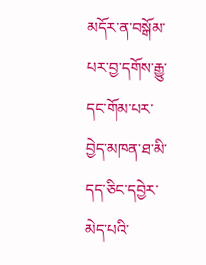མདོར་ན་བསྒོམ་པར་བྱ་དགོས་རྒྱུ་དང་གོམ་པར་བྱེད་མཁན་ཐ་མི་དད་ཅིང་དབྱེར་མེད་པའི་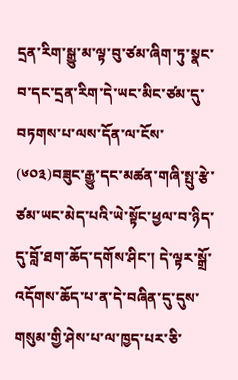དྲན་རིག་སྒྱུ་མ་ལྟ་བུ་ཙམ་ཞིག་ཏུ་སྣང་བ་དང་དྲན་རིག་དེ་ཡང་མིང་ཙམ་དུ་བཏགས་པ་ལས་དོན་ལ་ངོས་
(༦༠༣)བཟུང་རྒྱུ་དང་མཚན་གཞི་སྤུ་རྩེ་ཙམ་ཡང་མེད་པའི་ཡེ་སྟོང་ཕྱལ་བ་ཉིད་དུ་བློ་ཐག་ཆོད་དགོས་ཤིང་། དེ་ལྟར་སྒྲོ་འདོགས་ཆོད་པ་ན་དེ་བཞིན་དུ་དུས་གསུམ་གྱི་ཤེས་པ་ལ་ཁྱད་པར་ཅི་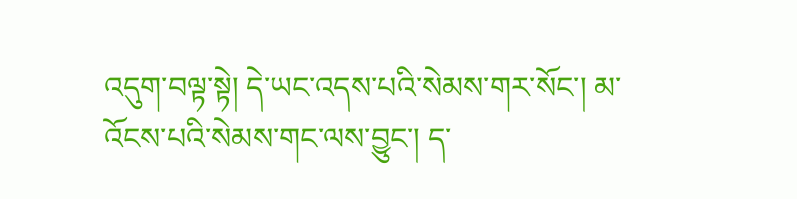འདུག་བལྟ་སྟེ། དེ་ཡང་འདས་པའི་སེམས་གར་སོང་། མ་འོངས་པའི་སེམས་གང་ལས་བྱུང་། ད་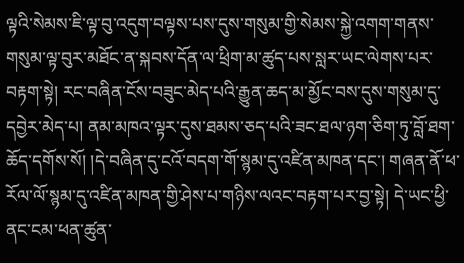ལྟའི་སེམས་ཇི་ལྟ་བུ་འདུག་བལྟས་པས་དུས་གསུམ་གྱི་སེམས་སྐྱེ་འགག་གནས་གསུམ་ལྟ་བུར་མཐོང་ན་སྐབས་དོན་ལ་ཕྲིག་མ་ཚུད་པས་སླར་ཡང་ལེགས་པར་བརྟག་སྟེ། རང་བཞིན་ངོས་བཟུང་མེད་པའི་རྒྱུན་ཆད་མ་མྱོང་བས་དུས་གསུམ་དུ་དབྱེར་མེད་པ། ནམ་མཁའ་ལྟར་དུས་ཐམས་ཅད་པའི་ཟང་ཐལ་ཉག་ཅིག་ཏུ་བློ་ཐག་ཆོད་དགོས་སོ། །དེ་བཞིན་དུ་ངའོ་བདག་གོ་སྙམ་དུ་འཛིན་མཁན་དང་། གཞན་ནོ་ཕ་རོལ་ལོ་སྙམ་དུ་འཛིན་མཁན་གྱི་ཤེས་པ་གཉིས་ལའང་བརྟག་པར་བྱ་སྟེ། དེ་ཡང་ཕྱི་ནང་ངམ་ཕན་ཚུན་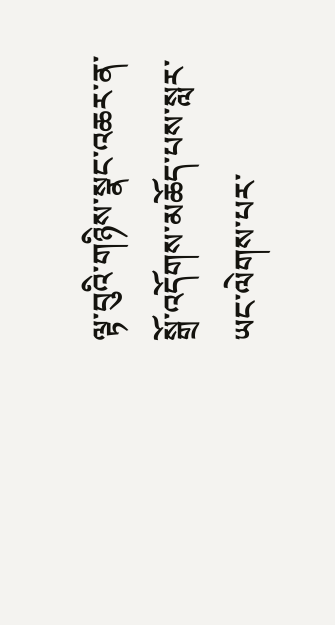ལྟ་བུའི་གཉིས་སྣང་འཆར་ན་སྒྲོ་འདོགས་མཆོད་པས་སླར་ཡང་ལེགས་པར་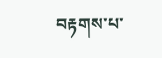བརྟགས་པ་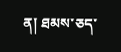ན། ཐམས་ཅད་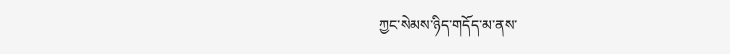ཀྱང་སེམས་ཉིད་གདོད་མ་ནས་